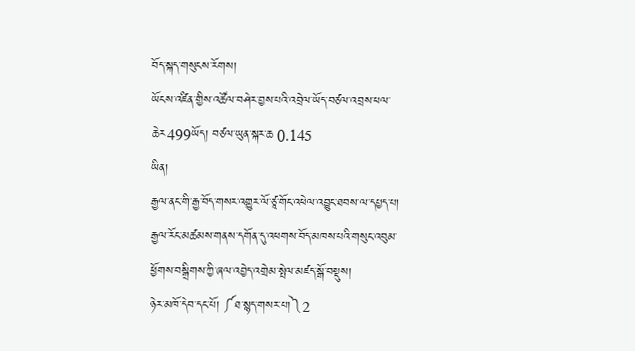བོད་སྐད་གསུངས་རོགས།
ཡོངས་འཛིན་གྱིས་འཚོལ་བཤེར་བྱས་པའི་འབྲེལ་ཡོད་བཙལ་འབྲས་ཕལ་ཆེར499ཡོད། བཙལ་ཡུན་སྐར་ཆ 0.145
ཡིན།
རྒྱལ་ནང་གི་རྒྱ་བོད་གསར་འགྱུར་ལོ་ཙཱ་གོང་འཕེལ་འབྱུང་ཐབས་ལ་དཔྱད་པ།
རྒྱལ་རོང་མཚམས་གནས་དགོན་དུ་འཕགས་བོད་མཁས་པའི་གསུང་འབུམ་ཕྱོགས་བསྒྲིགས་ཀྱི་ཞལ་འབྱེད་འགྲེམ་སྤེལ་མཛད་སྒོ་བསྡུས།
ཉེར་མཁོ་དེབ་དང་པོ། ༼ཐ་སྙད་གསར་པ།༽2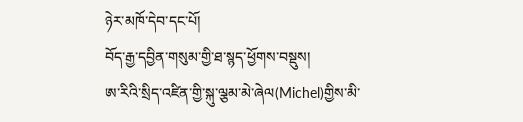ཉེར་མཁོ་དེབ་དང་པོ།
བོད་རྒྱ་དབྱིན་གསུམ་གྱི་ཐ་སྙད་ཕྱོགས་བསྡུས།
ཨ་རིའི་སྲིད་འཛིན་གྱི་སྐུ་ལྕམ་མེ་ཞེལ(Michel)གྱིས་མི་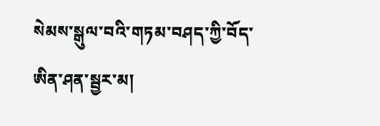སེམས་སྒུལ་བའི་གཏམ་བཤད་ཀྱི་བོད་ཨིན་ཤན་སྦྱར་མ།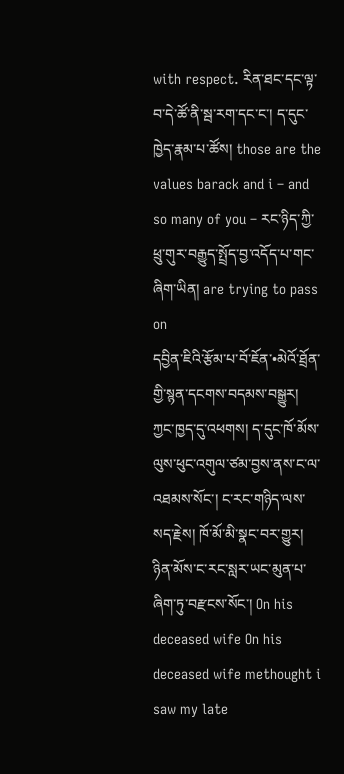with respect. རིན་ཐང་དང་ལྟ་བ་དེ་ཚོ་ནི་སྦ་རག་དང་ང་། ད་དུང་ཁྱེད་རྣམ་པ་ཚོས། those are the values barack and i – and so many of you – རང་ཉིད་ཀྱི་ཕྲུ་གུར་བརྒྱུད་སྤྲོད་བྱ་འདོད་པ་གང་ཞིག་ཡིན། are trying to pass on
དབྱིན་ཇིའི་རྩོམ་པ་བོ་ཇོན་•མེའོ་ཐྲོན་གྱི་སྙན་དངགས་བདམས་བསྒྱུར།
ཀྱང་ཁྱད་དུ་འཕགས། ད་དུང་ཁོ་མོས་ལུས་ཕུང་འགུལ་ཙམ་བྱས་ནས་ང་ལ་འཐམས་སོང་། ང་རང་གཉིད་ལས་སད་རྗེས། ཁོ་མོ་མི་སྣང་བར་གྱུར། ཉིན་མོས་ང་རང་སླར་ཡང་མུན་པ་ཞིག་ཏུ་བརྫངས་སོང་། On his deceased wife On his deceased wife methought i saw my late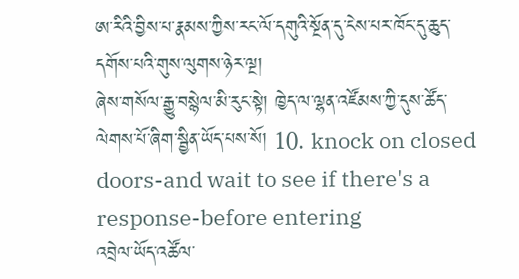ཨ་རིའི་བྱིས་པ་རྣམས་ཀྱིས་རང་ལོ་དགུའི་སྔོན་དུ་ངེས་པར་ཁོང་དུ་ཆུད་དགོས་པའི་གུས་ལུགས་ཉེར་ལྔ།
ཞེས་གསོལ་རྒྱུ་བསྙེལ་མི་རུང་སྟེ། ཁྱེད་ལ་ལྷན་འཛོམས་ཀྱི་དུས་ཚོད་ལེགས་པོ་ཞིག་སྦྱིན་ཡོད་པས་སོ། 10. knock on closed doors-and wait to see if there's a response-before entering
འབྲེལ་ཡོད་འཚོལ་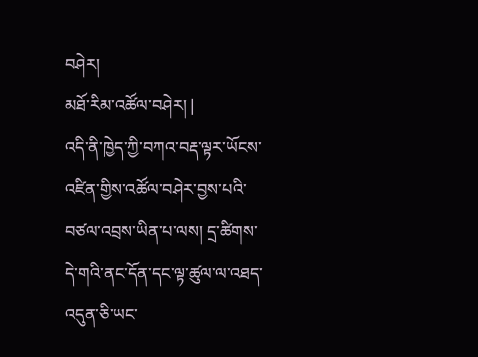བཤེར།
མཐོ་རིམ་འཚོལ་བཤེར། |
འདི་ནི་ཁྱེད་ཀྱི་བཀའ་བརྡ་ལྟར་ཡོངས་འཛིན་གྱིས་འཚོལ་བཤེར་བྱས་པའི་བཙལ་འབྲས་ཡིན་པ་ལས། དྲ་ཚིགས་དེ་གའི་ནང་དོན་དང་ལྟ་ཚུལ་ལ་འཐད་འདུན་ཅི་ཡང་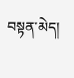བསྟན་མེད།